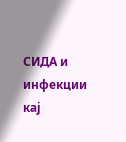СИДА и инфекции кај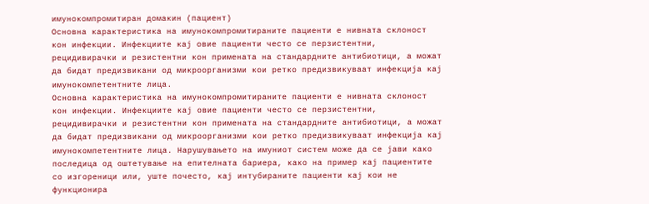имунокомпромитиран домакин (пациент)
Основна карактеристика на имунокомпромитираните пациенти е нивната склоност кон инфекции. Инфекциите кај овие пациенти често се перзистентни, рецидивирачки и резистентни кон примената на стандардните антибиотици, а можат да бидат предизвикани од микроорганизми кои ретко предизвикуваат инфекција кај имунокомпетентните лица.
Основна карактеристика на имунокомпромитираните пациенти е нивната склоност кон инфекции. Инфекциите кај овие пациенти често се перзистентни, рецидивирачки и резистентни кон примената на стандардните антибиотици, а можат да бидат предизвикани од микроорганизми кои ретко предизвикуваат инфекција кај имунокомпетентните лица. Нарушувањето на имуниот систем може да се јави како последица од оштетување на епителната бариера, како на пример кај пациентите со изгореници или, уште почесто, кај интубираните пациенти кај кои не функционира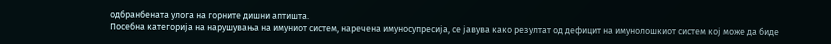одбранбената улога на горните дишни аптишта.
Посебна категорија на нарушувања на имуниот систем, наречена имуносупресија, се јавува како резултат од дефицит на имунолошкиот систем кој може да биде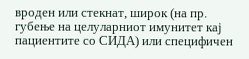вроден или стекнат, широк (на пр. губење на целуларниот имунитет кај пациентите со СИДА) или специфичен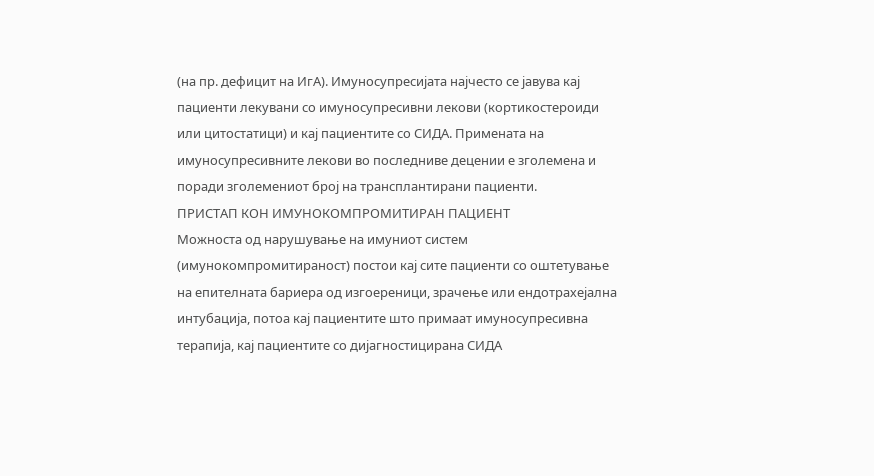(на пр. дефицит на ИгА). Имуносупресијата најчесто се јавува кај пациенти лекувани со имуносупресивни лекови (кортикостероиди или цитостатици) и кај пациентите со СИДА. Примената на имуносупресивните лекови во последниве децении е зголемена и поради зголемениот број на трансплантирани пациенти.
ПРИСТАП КОН ИМУНОКОМПРОМИТИРАН ПАЦИЕНТ
Можноста од нарушување на имуниот систем (имунокомпромитираност) постои кај сите пациенти со оштетување на епителната бариера од изгоереници, зрачење или ендотрахејална интубација, потоа кај пациентите што примаат имуносупресивна терапија, кај пациентите со дијагностицирана СИДА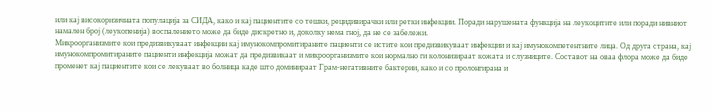или кај високоризичната популација за СИДА, како и кај пациентите со тешки, рецидивирачки или ретки инфекции. Поради нарушената функција на леукоцитите или поради нивниот намален број (леукопенија) воспалението може да биде дискретно и, доколку нема гној, да не се забележи.
Микроорганизмите кои предизвикуваат инфекции кај имунокомпромитираните пациенти се истите кои предизвикуваат инфекции и кај имунокомпетентните лица. Од друга страна, кај имунокомпромитираните пациенти инфекција можат да предизвикаат и микроорганизмите кои нормално ги колонизираат кожата и слузниците. Составот на оваа флора може да биде променет кај пациентите кои се лекуваат во болница каде што доминираат Грам-негативните бактерии, како и со пролонгирана и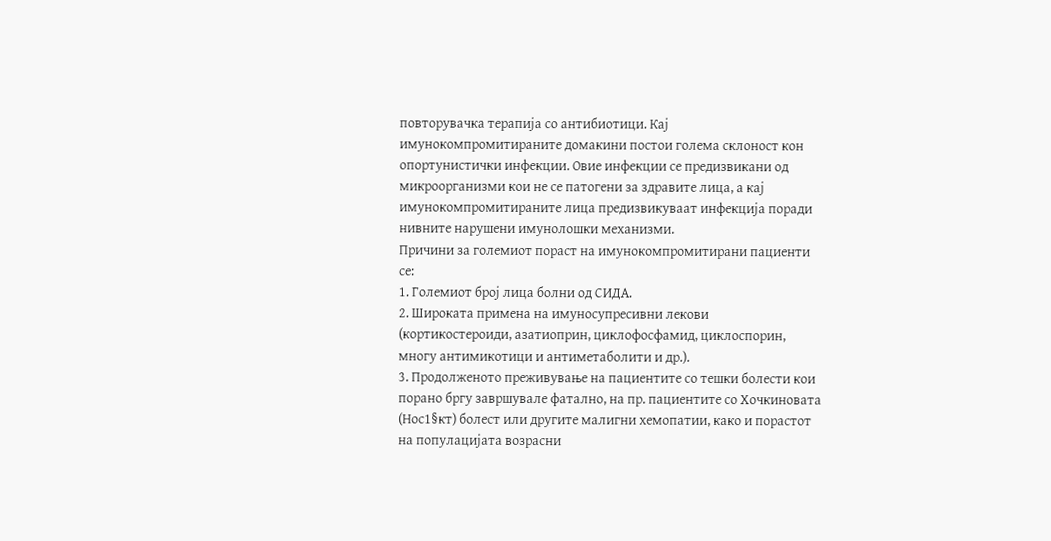повторувачка терапија со антибиотици. Кај имунокомпромитираните домакини постои голема склоност кон опортунистички инфекции. Овие инфекции се предизвикани од микроорганизми кои не се патогени за здравите лица, а кај имунокомпромитираните лица предизвикуваат инфекција поради нивните нарушени имунолошки механизми.
Причини за големиот пораст на имунокомпромитирани пациенти се:
1. Големиот број лица болни од СИДА.
2. Широката примена на имуносупресивни лекови (кортикостероиди, азатиоприн, циклофосфамид, циклоспорин, многу антимикотици и антиметаболити и др.).
3. Продолженото преживување на пациентите со тешки болести кои порано бргу завршувале фатално, на пр. пациентите со Хочкиновата (Нос1§кт) болест или другите малигни хемопатии, како и порастот на популацијата возрасни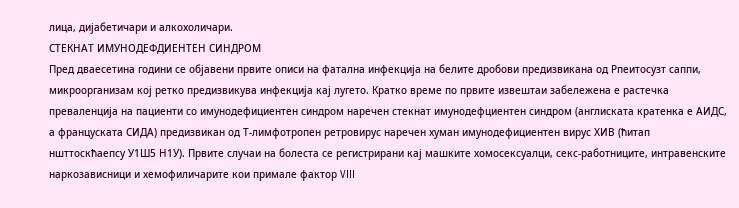лица, дијабетичари и алкохоличари.
СТЕКНАТ ИМУНОДЕФДИЕНТЕН СИНДРОМ
Пред дваесетина години се објавени првите описи на фатална инфекција на белите дробови предизвикана од Рпеитосузт саппи, микроорганизам кој ретко предизвикува инфекција кај лугето. Кратко време по првите извештаи забележена е растечка преваленција на пациенти со имунодефициентен синдром наречен стекнат имунодефциентен синдром (англиската кратенка е АИДС, а француската СИДА) предизвикан од Т-лимфотропен ретровирус наречен хуман имунодефициентен вирус ХИВ (ћитап ншттоскћаепсу У1Ш5 Н1У). Првите случаи на болеста се регистрирани кај машките хомосексуалци, секс-работниците, интравенските наркозависници и хемофиличарите кои примале фактор VIII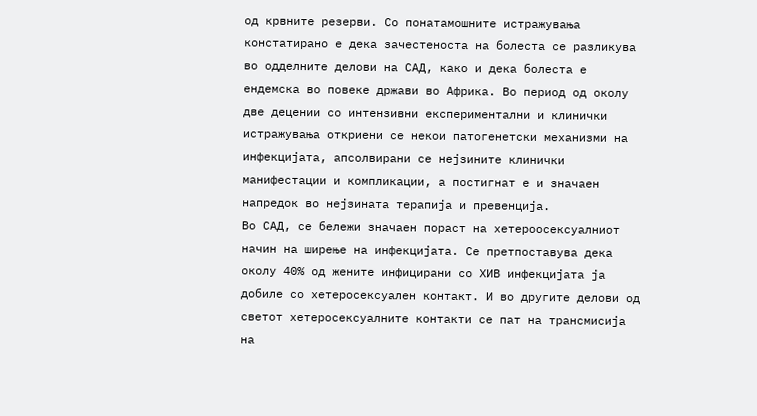од крвните резерви. Со понатамошните истражувања констатирано е дека зачестеноста на болеста се разликува во одделните делови на САД, како и дека болеста е ендемска во повеке држави во Африка. Во период од околу две децении со интензивни експериментални и клинички истражувања откриени се некои патогенетски механизми на инфекцијата, апсолвирани се нејзините клинички манифестации и компликации, а постигнат е и значаен напредок во нејзината терапија и превенција.
Во САД, се бележи значаен пораст на хетероосексуалниот начин на ширење на инфекцијата. Се претпоставува дека околу 40% од жените инфицирани со ХИВ инфекцијата ја добиле со хетеросексуален контакт. И во другите делови од светот хетеросексуалните контакти се пат на трансмисија на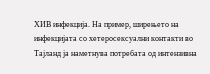ХИВ инфекција. На пример, ширењето на инфекцијата со хетеросексуални контакти во Тајланд ја наметнува потребата од интензивна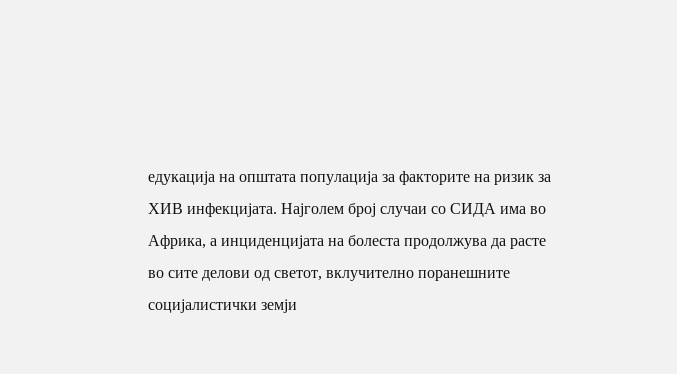едукација на општата популација за факторите на ризик за ХИВ инфекцијата. Најголем број случаи со СИДА има во Африка, а инциденцијата на болеста продолжува да расте во сите делови од светот, вклучително поранешните социјалистички земји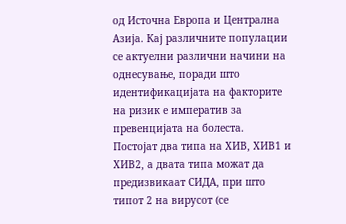од Источна Европа и Централна Азија. Кај различните популации се актуелни различни начини на однесување, поради што идентификацијата на факторите на ризик е императив за превенцијата на болеста.
Постојат два типа на ХИВ, ХИВ1 и ХИВ2, а двата типа можат да предизвикаат СИДА, при што типот 2 на вирусот (се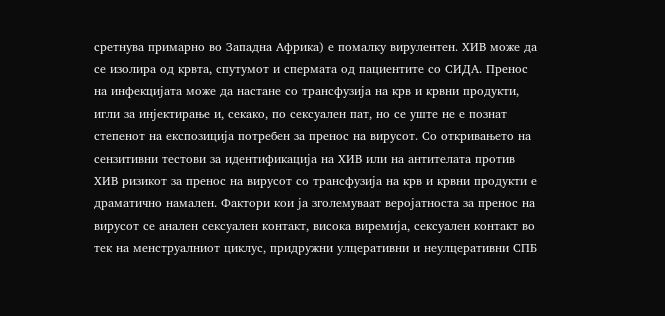сретнува примарно во Западна Африка) е помалку вирулентен. ХИВ може да се изолира од крвта, спутумот и спермата од пациентите со СИДА. Пренос на инфекцијата може да настане со трансфузија на крв и крвни продукти, игли за инјектирање и, секако, по сексуален пат, но се уште не е познат степенот на експозиција потребен за пренос на вирусот. Со откривањето на сензитивни тестови за идентификација на ХИВ или на антителата против ХИВ ризикот за пренос на вирусот со трансфузија на крв и крвни продукти е драматично намален. Фактори кои ја зголемуваат веројатноста за пренос на вирусот се анален сексуален контакт, висока виремија, сексуален контакт во тек на менструалниот циклус, придружни улцеративни и неулцеративни СПБ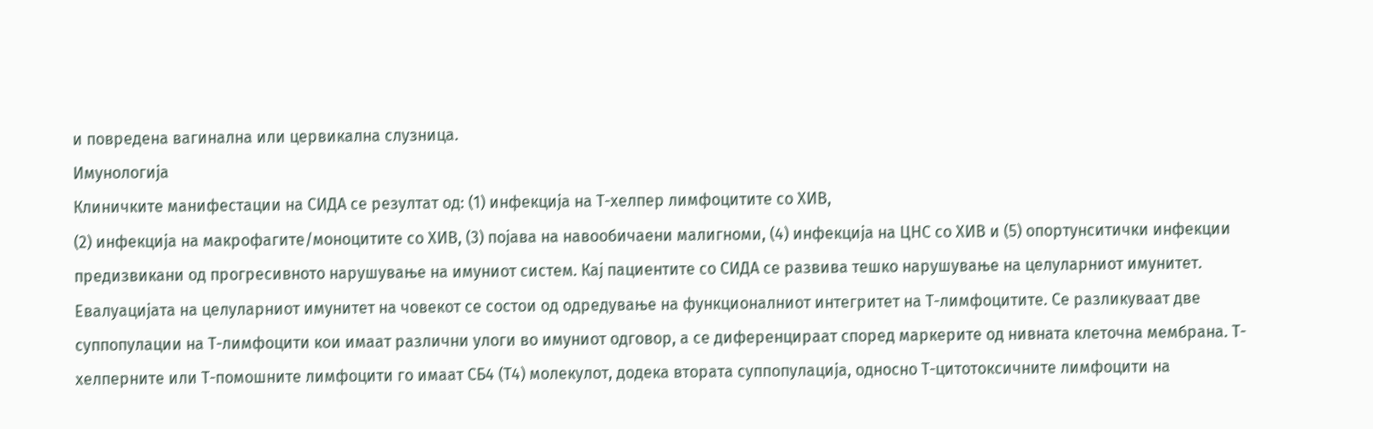и повредена вагинална или цервикална слузница.
Имунологија
Клиничките манифестации на СИДА се резултат од: (1) инфекција на Т-хелпер лимфоцитите со ХИВ,
(2) инфекција на макрофагите/моноцитите со ХИВ, (3) појава на навообичаени малигноми, (4) инфекција на ЦНС со ХИВ и (5) опортунситички инфекции предизвикани од прогресивното нарушување на имуниот систем. Кај пациентите со СИДА се развива тешко нарушување на целуларниот имунитет.
Евалуацијата на целуларниот имунитет на човекот се состои од одредување на функционалниот интегритет на Т-лимфоцитите. Се разликуваат две суппопулации на Т-лимфоцити кои имаат различни улоги во имуниот одговор, а се диференцираат според маркерите од нивната клеточна мембрана. Т-хелперните или Т-помошните лимфоцити го имаат СБ4 (Т4) молекулот, додека втората суппопулација, односно Т-цитотоксичните лимфоцити на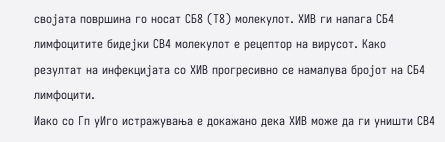својата површина го носат СБ8 (Т8) молекулот. ХИВ ги напага СБ4 лимфоцитите бидејки СВ4 молекулот е рецептор на вирусот. Како резултат на инфекцијата со ХИВ прогресивно се намалува бројот на СБ4 лимфоцити.
Иако со Гп уИго истражувања е докажано дека ХИВ може да ги уништи СВ4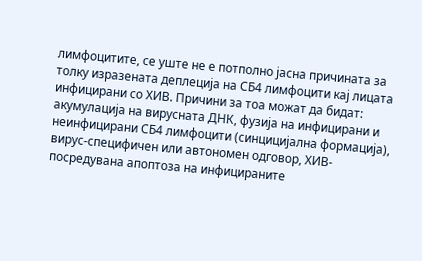лимфоцитите, се уште не е потполно јасна причината за толку изразената деплеција на СБ4 лимфоцити кај лицата инфицирани со ХИВ. Причини за тоа можат да бидат: акумулација на вирусната ДНК, фузија на инфицирани и неинфицирани СБ4 лимфоцити (синцицијална формација), вирус-специфичен или автономен одговор, ХИВ-посредувана апоптоза на инфицираните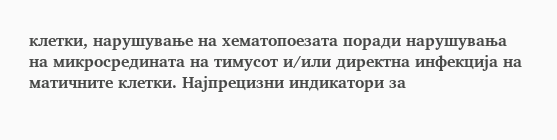клетки, нарушување на хематопоезата поради нарушувања на микросредината на тимусот и/или директна инфекција на матичните клетки. Најпрецизни индикатори за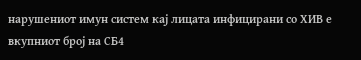нарушениот имун систем кај лицата инфицирани со ХИВ е вкупниот број на СБ4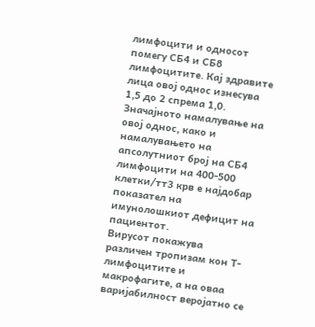лимфоцити и односот помегу СБ4 и СБ8 лимфоцитите. Кај здравите лица овој однос изнесува 1,5 до 2 спрема 1,0. Значајното намалување на овој однос, како и намалувањето на апсолутниот број на СБ4 лимфоцити на 400-500 клетки/тт3 крв е најдобар показател на имунолошкиот дефицит на пациентот.
Вирусот покажува различен тропизам кон Т-лимфоцитите и макрофагите, а на оваа варијабилност веројатно се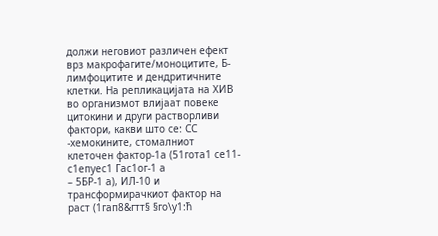должи неговиот различен ефект врз макрофагите/моноцитите, Б-лимфоцитите и дендритичните клетки. На репликацијата на ХИВ во организмот влијаат повеке цитокини и други растворливи фактори, какви што се: СС -хемокините, стомалниот клеточен фактор-1а (51гота1 се11-с1епуес1 Гас1ог-1 а
– 5БР-1 а), ИЛ-10 и трансформирачкиот фактор на раст (1гап8&гтт§ §го\у1:ћ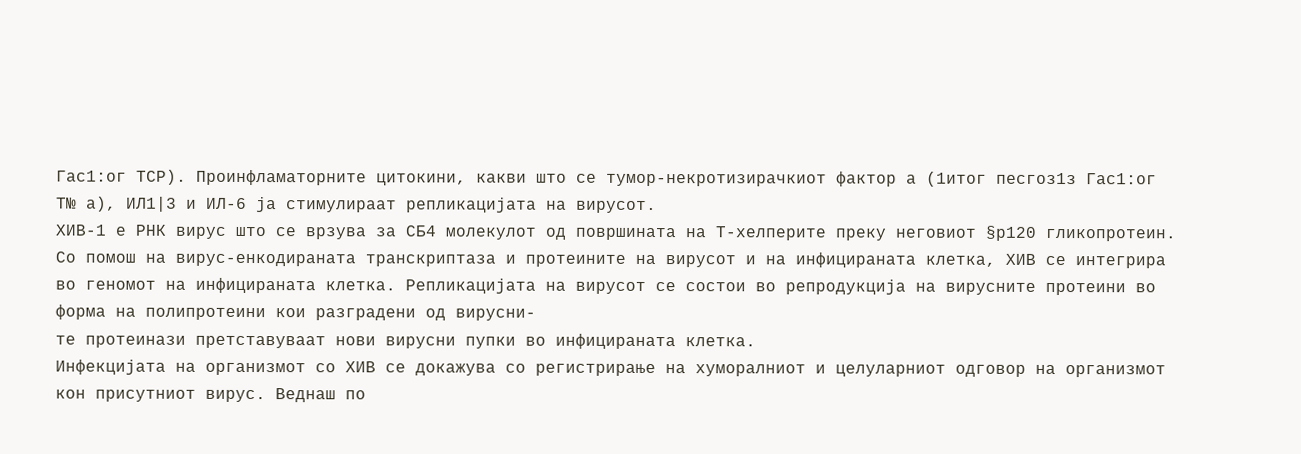Гас1:ог ТСР). Проинфламаторните цитокини, какви што се тумор-некротизирачкиот фактор а (1итог песгоз1з Гас1:ог Т№ а), ИЛ1|3 и ИЛ-6 ја стимулираат репликацијата на вирусот.
ХИВ-1 е РНК вирус што се врзува за СБ4 молекулот од површината на Т-хелперите преку неговиот §р120 гликопротеин. Со помош на вирус-енкодираната транскриптаза и протеините на вирусот и на инфицираната клетка, ХИВ се интегрира во геномот на инфицираната клетка. Репликацијата на вирусот се состои во репродукција на вирусните протеини во форма на полипротеини кои разградени од вирусни-
те протеинази претставуваат нови вирусни пупки во инфицираната клетка.
Инфекцијата на организмот со ХИВ се докажува со регистрирање на хуморалниот и целуларниот одговор на организмот кон присутниот вирус. Веднаш по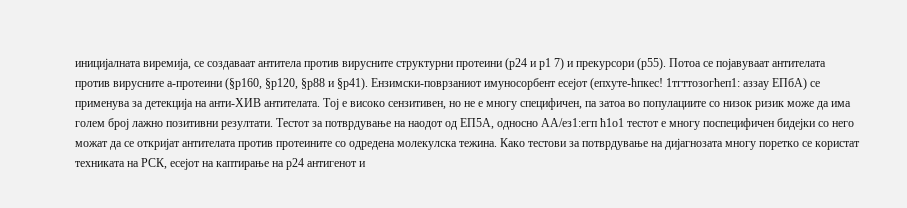иницијалната виремија, се создаваат антитела против вирусните структурни протеини (р24 и р1 7) и прекурсори (р55). Потоа се појавуваат антителата против вирусните а-протеини (§р160, §р120, §р88 и §р41). Ензимски-поврзаниот имуносорбент есејот (епхуте-ћпкес! 1тгттозогћеп1: аззау ЕПбА) се применува за детекција на анти-ХИВ антителата. Тој е високо сензитивен, но не е многу специфичен, па затоа во популациите со низок ризик може да има голем број лажно позитивни резултати. Тестот за потврдување на наодот од ЕП5А, односно АА/ез1:егп ћ1о1 тестот е многу поспецифичен бидејки со него можат да се откријат антителата против протеините со одредена молекулска тежина. Како тестови за потврдување на дијагнозата многу поретко се користат техниката на РСК, есејот на каптирање на р24 антигенот и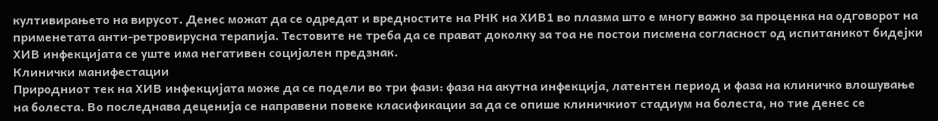култивирањето на вирусот. Денес можат да се одредат и вредностите на РНК на ХИВ1 во плазма што е многу важно за проценка на одговорот на применетата анти-ретровирусна терапија. Тестовите не треба да се прават доколку за тоа не постои писмена согласност од испитаникот бидејки ХИВ инфекцијата се уште има негативен социјален предзнак.
Клинички манифестации
Природниот тек на ХИВ инфекцијата може да се подели во три фази: фаза на акутна инфекција, латентен период и фаза на клиничко влошување на болеста. Во последнава деценија се направени повеке класификации за да се опише клиничкиот стадиум на болеста, но тие денес се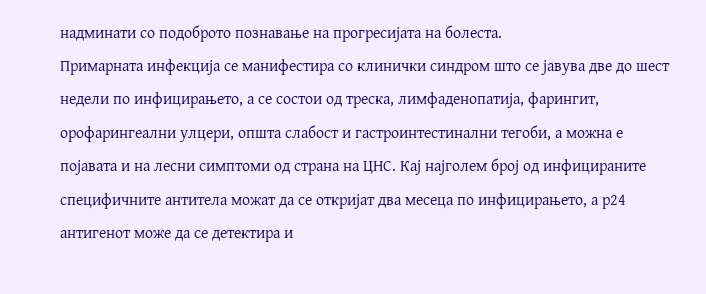надминати со подоброто познавање на прогресијата на болеста.
Примарната инфекција се манифестира со клинички синдром што се јавува две до шест недели по инфицирањето, а се состои од треска, лимфаденопатија, фарингит, орофарингеални улцери, општа слабост и гастроинтестинални тегоби, а можна е појавата и на лесни симптоми од страна на ЦНС. Кај најголем број од инфицираните специфичните антитела можат да се откријат два месеца по инфицирањето, а р24 антигенот може да се детектира и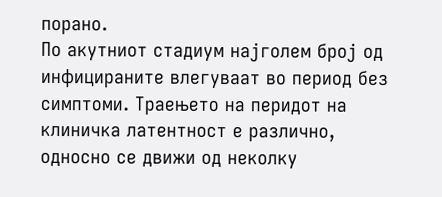порано.
По акутниот стадиум најголем број од инфицираните влегуваат во период без симптоми. Траењето на перидот на клиничка латентност е различно, односно се движи од неколку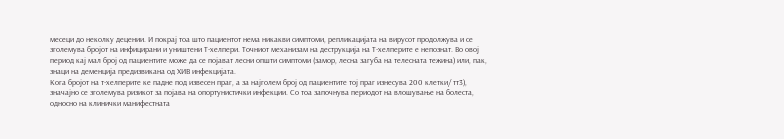месеци до неколку децении. И покрај тоа што пациентот нема никакви симптоми, репликацијата на вирусот продолжува и се зголемува бројот на инфицирани и уништени Т-хелпери. Точниот механизам на деструкција на Т-хелперите е непознат. Во овој период кај мал број од пациентите може да се појават лесни општи симптоми (замор, лесна загуба на телесната тежина) или, пак, знаци на деменција предизвикана од ХИВ инфекцијата.
Кога бројот на т-хелперите ке падне под извесен праг, а за најголем број од пациентите тој праг изнесува 200 клетки/ тт3), значајно се зголемува ризикот за појава на опортунистички инфекции. Со тоа започнува периодот на влошување на болеста, односно на клинички манифестната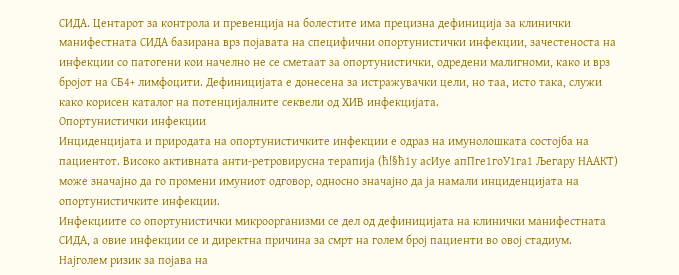СИДА. Центарот за контрола и превенција на болестите има прецизна дефиниција за клинички манифестната СИДА базирана врз појавата на специфични опортунистички инфекции, зачестеноста на инфекции со патогени кои начелно не се сметаат за опортунистички, одредени малигноми, како и врз бројот на СБ4+ лимфоцити. Дефиницијата е донесена за истражувачки цели, но таа, исто така, служи како корисен каталог на потенцијалните секвели од ХИВ инфекцијата.
Опортунистички инфекции
Инциденцијата и природата на опортунистичките инфекции е одраз на имунолошката состојба на пациентот. Високо активната анти-ретровирусна терапија (ћ!§ћ1у асИуе апПге1гоУ1га1 Љегару НААКТ) може значајно да го промени имуниот одговор, односно значајно да ја намали инциденцијата на опортунистичките инфекции.
Инфекциите со опортунистички микроорганизми се дел од дефиницијата на клинички манифестната СИДА, а овие инфекции се и директна причина за смрт на голем број пациенти во овој стадиум. Најголем ризик за појава на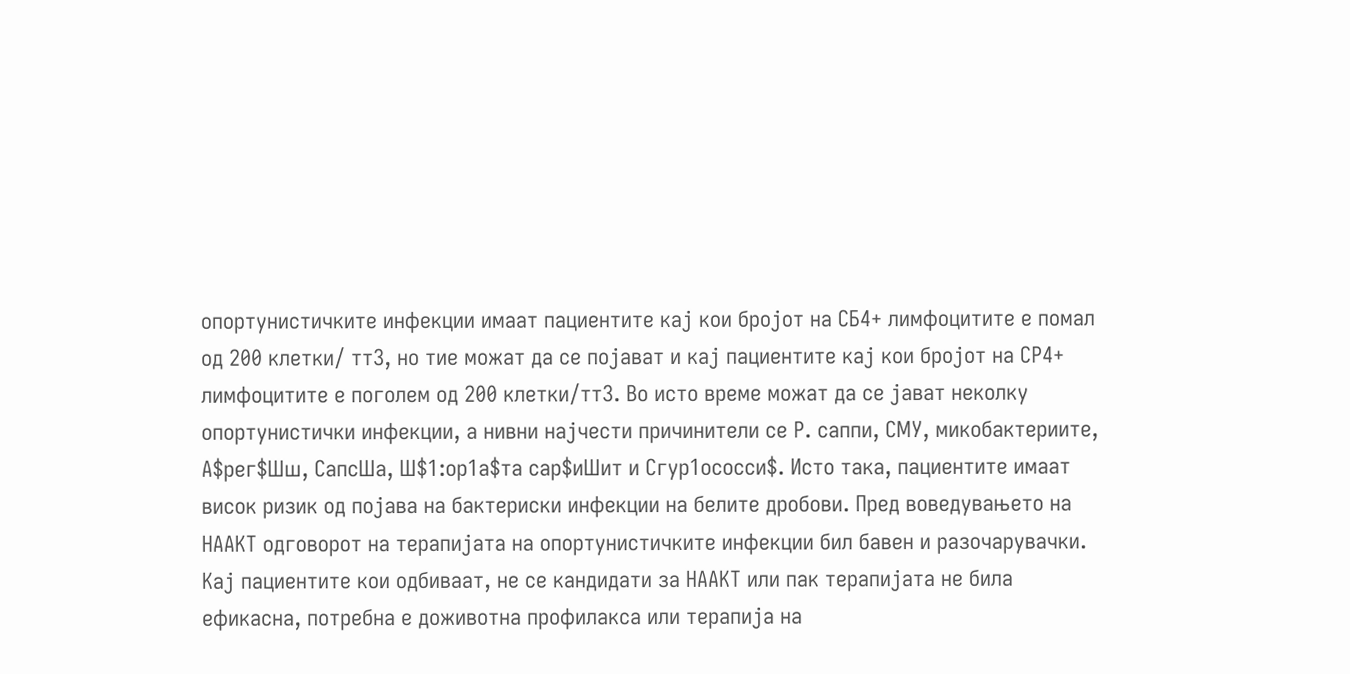опортунистичките инфекции имаат пациентите кај кои бројот на СБ4+ лимфоцитите е помал од 200 клетки/ тт3, но тие можат да се појават и кај пациентите кај кои бројот на СР4+ лимфоцитите е поголем од 200 клетки/тт3. Во исто време можат да се јават неколку опортунистички инфекции, а нивни најчести причинители се Р. саппи, СМУ, микобактериите, А$рег$Шш, СапсШа, Ш$1:ор1а$та сар$иШит и Сгур1ососси$. Исто така, пациентите имаат висок ризик од појава на бактериски инфекции на белите дробови. Пред воведувањето на НААКТ одговорот на терапијата на опортунистичките инфекции бил бавен и разочарувачки. Кај пациентите кои одбиваат, не се кандидати за НААКТ или пак терапијата не била ефикасна, потребна е доживотна профилакса или терапија на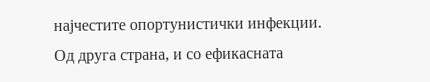најчестите опортунистички инфекции. Од друга страна, и со ефикасната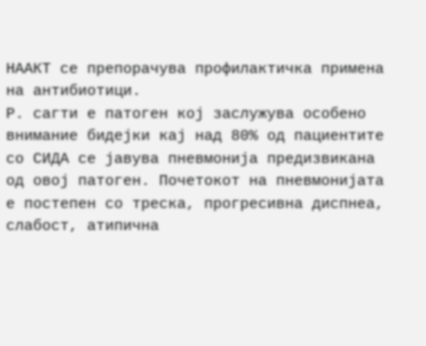НААКТ се препорачува профилактичка примена на антибиотици.
Р. сагти е патоген кој заслужува особено внимание бидејки кај над 80% од пациентите со СИДА се јавува пневмонија предизвикана од овој патоген. Почетокот на пневмонијата е постепен со треска, прогресивна диспнеа, слабост, атипична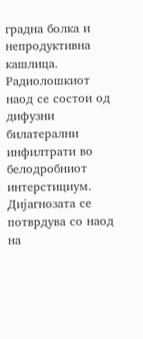градна болка и непродуктивна кашлица. Радиолошкиот наод се состои од дифузни билатерални инфилтрати во белодробниот интерстициум. Дијагнозата се потврдува со наод на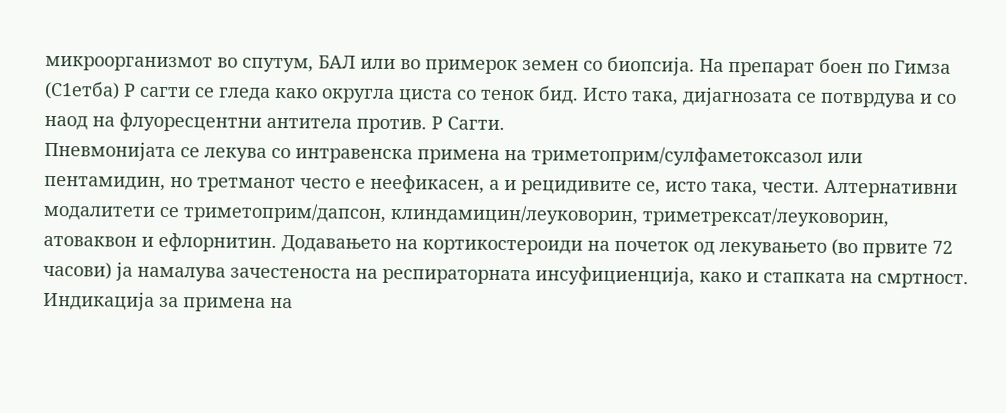микроорганизмот во спутум, БАЛ или во примерок земен со биопсија. На препарат боен по Гимза (С1етба) Р сагти се гледа како округла циста со тенок бид. Исто така, дијагнозата се потврдува и со наод на флуоресцентни антитела против. Р Сагти.
Пневмонијата се лекува со интравенска примена на триметоприм/сулфаметоксазол или пентамидин, но третманот често е неефикасен, а и рецидивите се, исто така, чести. Алтернативни модалитети се триметоприм/дапсон, клиндамицин/леуковорин, триметрексат/леуковорин, атоваквон и ефлорнитин. Додавањето на кортикостероиди на почеток од лекувањето (во првите 72 часови) ја намалува зачестеноста на респираторната инсуфициенција, како и стапката на смртност. Индикација за примена на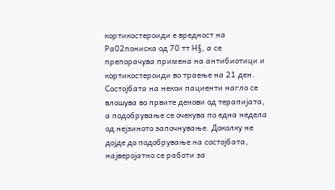кортикостероиди е вредност на Ра02пониска од 70 тт Н§, а се препорачува примена на антибиотици и кортикостероиди во траење на 21 ден. Состојбата на некои пациенти нагло се влошува во првите денови од терапијата, а подобрување се очекува по една недела од нејзиното започнување. Доколку не дојде до подобрување на состојбата, најверојатно се работи за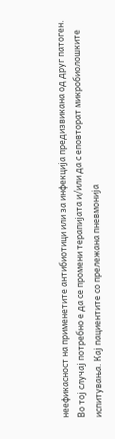неефикасност на применетите антибиотици или за инфекција предизвикана од друг патоген.
Во тој случај потребно е да се промени терапијата и/или да с еповторат микробиолошките испитувања. Кај пациентите со прележана пневмонија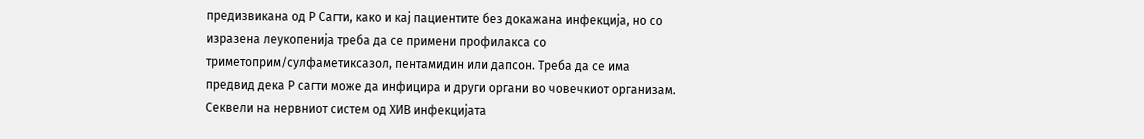предизвикана од Р Сагти, како и кај пациентите без докажана инфекција, но со изразена леукопенија треба да се примени профилакса со триметоприм/сулфаметиксазол, пентамидин или дапсон. Треба да се има предвид дека Р сагти може да инфицира и други органи во човечкиот организам.
Секвели на нервниот систем од ХИВ инфекцијата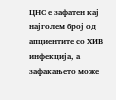ЦНС е зафатен кај најголем број од апциентите со ХИВ инфекција, а зафакањето може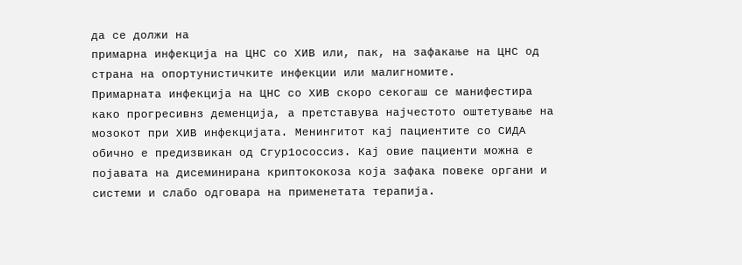да се должи на
примарна инфекција на ЦНС со ХИВ или, пак, на зафакање на ЦНС од страна на опортунистичките инфекции или малигномите.
Примарната инфекција на ЦНС со ХИВ скоро секогаш се манифестира како прогресивнз деменција, а претставува најчестото оштетување на мозокот при ХИВ инфекцијата. Менингитот кај пациентите со СИДА обично е предизвикан од Сгур1ососсиз. Кај овие пациенти можна е појавата на дисеминирана криптококоза која зафака повеке органи и системи и слабо одговара на применетата терапија.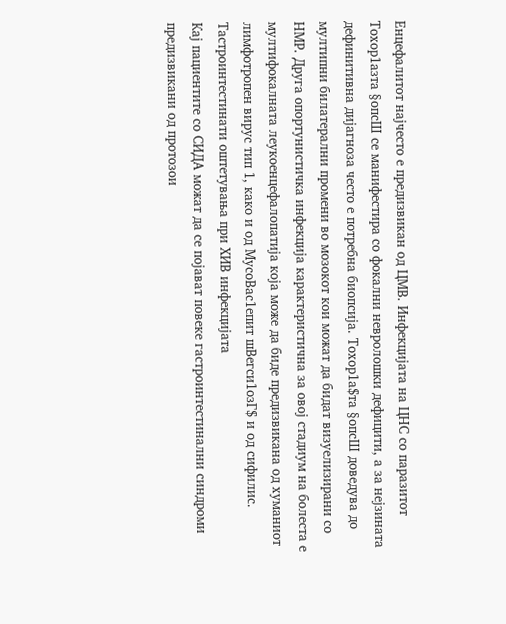Енцефалитот најчесто е предизвикан од ЦМВ. Инфекцијата на ЦНС со паразитот Тохор1азта §опсШ се манифестира со фокални невролошки дефицити, а за нејзината дефинитивна дијагноза често е потребна биопсија. Тохор1а$та §опсШ доведува до мултипни билатерални промени во мозокот кои можат да бидат визуелизирани со НМР. Друга опортунистичка инфекција карактеристична за овој стадиум на болеста е мултифокалната леукоенцефалопатија која може да биде предизвикана од хуманиот лимфотропен вирус тип 1, како и од МусоВас1епит шВегси1озГ$ и од сифилис.
Тастроинтестинати оштетувања при ХИВ инфекцијата
Кај пациентите со СИДА можат да се појават повеке гастроинтестинални синдроми предизвикани од протозои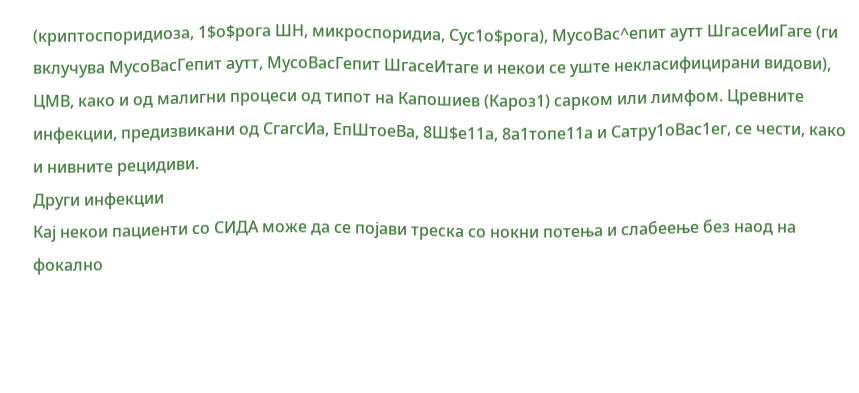(криптоспоридиоза, 1$о$рога ШН, микроспоридиа, Сус1о$рога), МусоВас^епит аутт ШгасеИиГаге (ги вклучува МусоВасГепит аутт, МусоВасГепит ШгасеИтаге и некои се уште некласифицирани видови), ЦМВ, како и од малигни процеси од типот на Капошиев (Кароз1) сарком или лимфом. Цревните инфекции, предизвикани од СгагсИа, ЕпШтоеВа, 8Ш$е11а, 8а1топе11а и Сатру1оВас1ег, се чести, како и нивните рецидиви.
Други инфекции
Кај некои пациенти со СИДА може да се појави треска со нокни потења и слабеење без наод на фокално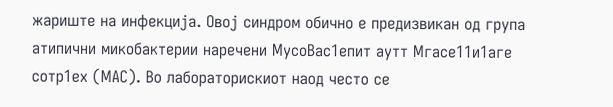жариште на инфекција. Овој синдром обично е предизвикан од група атипични микобактерии наречени МусоВас1епит аутт Мгасе11и1аге сотр1ех (МАС). Во лабораторискиот наод често се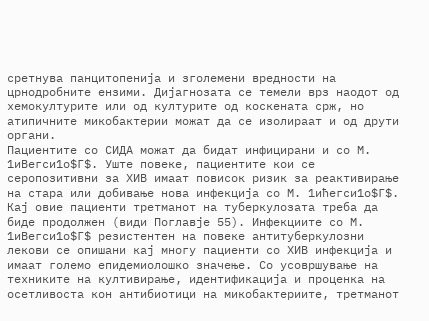сретнува панцитопенија и зголемени вредности на црнодробните ензими. Дијагнозата се темели врз наодот од хемокултурите или од културите од коскената срж, но атипичните микобактерии можат да се изолираат и од друти органи.
Пациентите со СИДА можат да бидат инфицирани и со М. 1иВегси1о$Г$. Уште повеке, пациентите кои се серопозитивни за ХИВ имаат повисок ризик за реактивирање на стара или добивање нова инфекција со М. 1ићегси1о$Г$. Кај овие пациенти третманот на туберкулозата треба да биде продолжен (види Поглавје 55). Инфекциите со М. 1иВегси1о$Г$ резистентен на повеке антитуберкулозни лекови се опишани кај многу пациенти со ХИВ инфекција и имаат големо епидемиолошко значење. Со усовршување на техниките на култивирање, идентификација и проценка на осетливоста кон антибиотици на микобактериите, третманот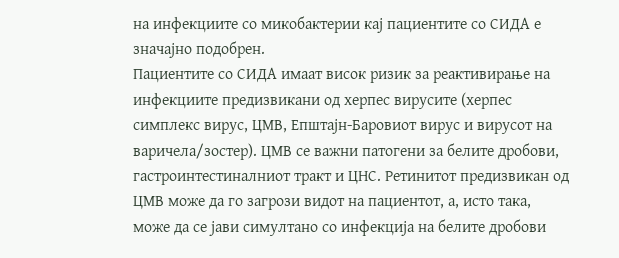на инфекциите со микобактерии кај пациентите со СИДА е значајно подобрен.
Пациентите со СИДА имаат висок ризик за реактивирање на инфекциите предизвикани од херпес вирусите (херпес симплекс вирус, ЦМВ, Епштајн-Баровиот вирус и вирусот на варичела/зостер). ЦМВ се важни патогени за белите дробови, гастроинтестиналниот тракт и ЦНС. Ретинитот предизвикан од ЦМВ може да го загрози видот на пациентот, а, исто така, може да се јави симултано со инфекција на белите дробови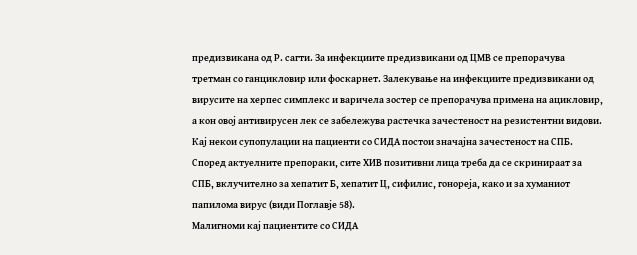предизвикана од Р. сагти. За инфекциите предизвикани од ЦМВ се препорачува третман со ганцикловир или фоскарнет. Залекување на инфекциите предизвикани од вирусите на херпес симплекс и варичела зостер се препорачува примена на ацикловир, а кон овој антивирусен лек се забележува растечка зачестеност на резистентни видови.
Кај некои супопулации на пациенти со СИДА постои значајна зачестеност на СПБ. Според актуелните препораки, сите ХИВ позитивни лица треба да се скринираат за СПБ, вклучително за хепатит Б, хепатит Ц, сифилис, гонореја, како и за хуманиот папилома вирус (види Поглавје 58).
Малигноми кај пациентите со СИДА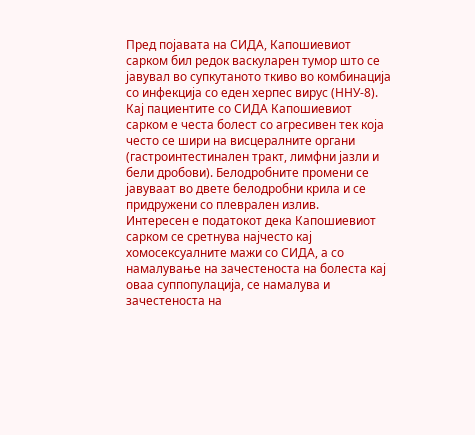Пред појавата на СИДА, Капошиевиот сарком бил редок васкуларен тумор што се јавувал во супкутаното ткиво во комбинација со инфекција со еден херпес вирус (ННУ-8). Кај пациентите со СИДА Капошиевиот сарком е честа болест со агресивен тек која често се шири на висцералните органи (гастроинтестинален тракт, лимфни јазли и бели дробови). Белодробните промени се јавуваат во двете белодробни крила и се придружени со плеврален излив.
Интересен е податокот дека Капошиевиот сарком се сретнува најчесто кај хомосексуалните мажи со СИДА, а со намалување на зачестеноста на болеста кај оваа суппопулација, се намалува и зачестеноста на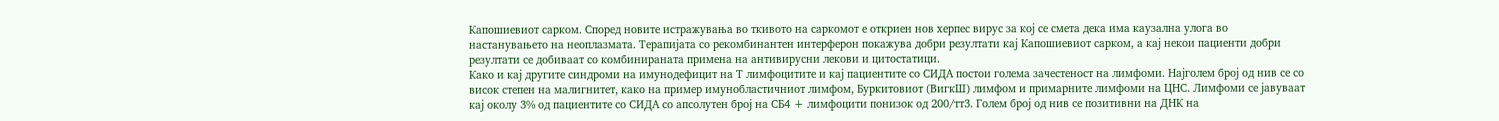Капошиевиот сарком. Според новите истражувања во ткивото на саркомот е откриен нов херпес вирус за кој се смета дека има каузална улога во настанувањето на неоплазмата. Терапијата со рекомбинантен интерферон покажува добри резултати кај Капошиевиот сарком, а кај некои пациенти добри резултати се добиваат со комбинираната примена на антивирусни лекови и цитостатици.
Како и кај другите синдроми на имунодефицит на Т лимфоцитите и кај пациентите со СИДА постои голема зачестеност на лимфоми. Најголем број од нив се со висок степен на малигнитет, како на пример имунобластичниот лимфом, Буркитовиот (ВигкШ) лимфом и примарните лимфоми на ЦНС. Лимфоми се јавуваат кај околу 3% од пациентите со СИДА со апсолутен број на СБ4 + лимфоцити понизок од 200/тт3. Голем број од нив се позитивни на ДНК на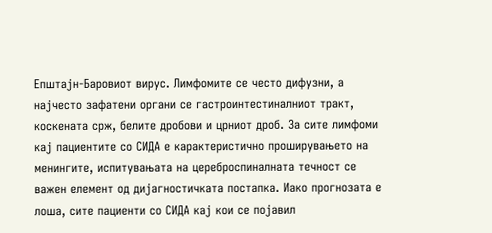Епштајн-Баровиот вирус. Лимфомите се често дифузни, а најчесто зафатени органи се гастроинтестиналниот тракт, коскената срж, белите дробови и црниот дроб. За сите лимфоми кај пациентите со СИДА е карактеристично проширувањето на менингите, испитувањата на цереброспиналната течност се важен елемент од дијагностичката постапка. Иако прогнозата е лоша, сите пациенти со СИДА кај кои се појавил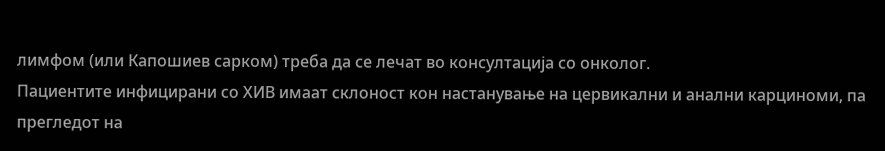лимфом (или Капошиев сарком) треба да се лечат во консултација со онколог.
Пациентите инфицирани со ХИВ имаат склоност кон настанување на цервикални и анални карциноми, па прегледот на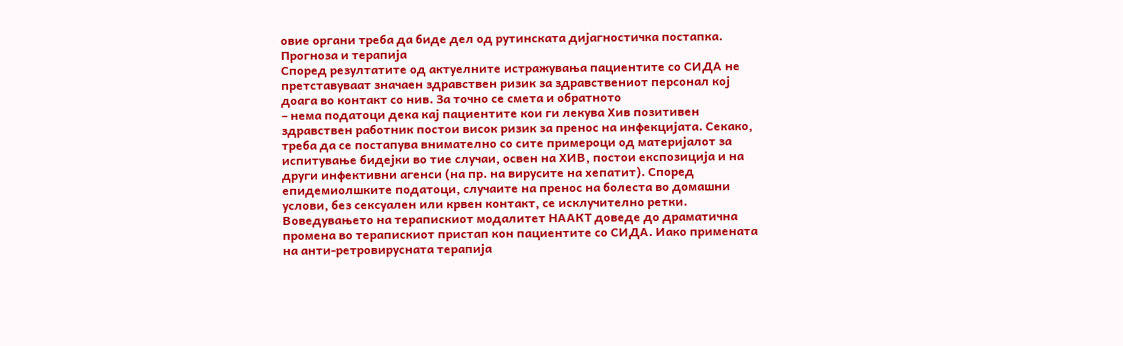овие органи треба да биде дел од рутинската дијагностичка постапка.
Прогноза и терапија
Според резултатите од актуелните истражувања пациентите со СИДА не претставуваат значаен здравствен ризик за здравствениот персонал кој доага во контакт со нив. За точно се смета и обратното
– нема податоци дека кај пациентите кои ги лекува Хив позитивен здравствен работник постои висок ризик за пренос на инфекцијата. Секако, треба да се постапува внимателно со сите примероци од материјалот за испитување бидејки во тие случаи, освен на ХИВ, постои експозиција и на други инфективни агенси (на пр. на вирусите на хепатит). Според епидемиолшките податоци, случаите на пренос на болеста во домашни услови, без сексуален или крвен контакт, се исклучително ретки.
Воведувањето на терапискиот модалитет НААКТ доведе до драматична промена во терапискиот пристап кон пациентите со СИДА. Иако примената на анти-ретровирусната терапија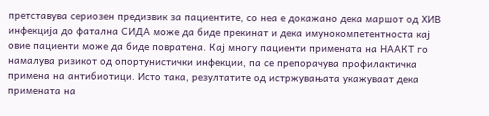претставува сериозен предизвик за пациентите, со неа е докажано дека маршот од ХИВ инфекција до фатална СИДА може да биде прекинат и дека имунокомпетентноста кај овие пациенти може да биде повратена. Кај многу пациенти примената на НААКТ го намалува ризикот од опортунистички инфекции, па се препорачува профилактичка примена на антибиотици. Исто така, резултатите од истржувањата укажуваат дека примената на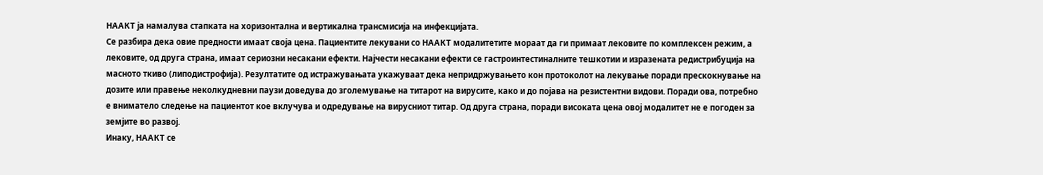НААКТ ја намалува стапката на хоризонтална и вертикална трансмисија на инфекцијата.
Се разбира дека овие предности имаат своја цена. Пациентите лекувани со НААКТ модалитетите мораат да ги примаат лековите по комплексен режим, а лековите, од друга страна, имаат сериозни несакани ефекти. Најчести несакани ефекти се гастроинтестиналните тешкотии и изразената редистрибуција на масното ткиво (липодистрофија). Резултатите од истражувањата укажуваат дека непридржувањето кон протоколот на лекување поради прескокнување на дозите или правење неколкудневни паузи доведува до зголемување на титарот на вирусите, како и до појава на резистентни видови. Поради ова, потребно е вниматело следење на пациентот кое вклучува и одредување на вирусниот титар. Од друга страна, поради високата цена овој модалитет не е погоден за земјите во развој.
Инаку, НААКТ се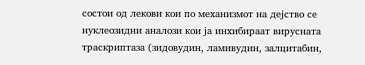состои од лекови кои по механизмот на дејство се нуклеозидни аналози кои ја инхибираат вирусната траскриптаза (зидовудин, ламивудин, залцитабин,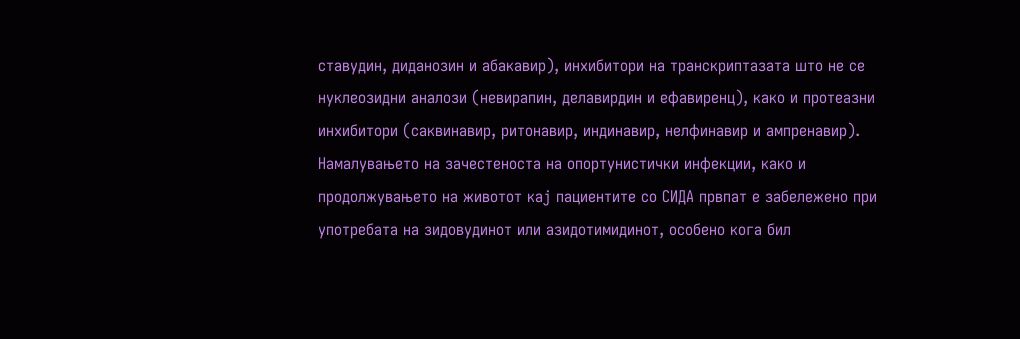ставудин, диданозин и абакавир), инхибитори на транскриптазата што не се нуклеозидни аналози (невирапин, делавирдин и ефавиренц), како и протеазни инхибитори (саквинавир, ритонавир, индинавир, нелфинавир и ампренавир). Намалувањето на зачестеноста на опортунистички инфекции, како и продолжувањето на животот кај пациентите со СИДА првпат е забележено при употребата на зидовудинот или азидотимидинот, особено кога бил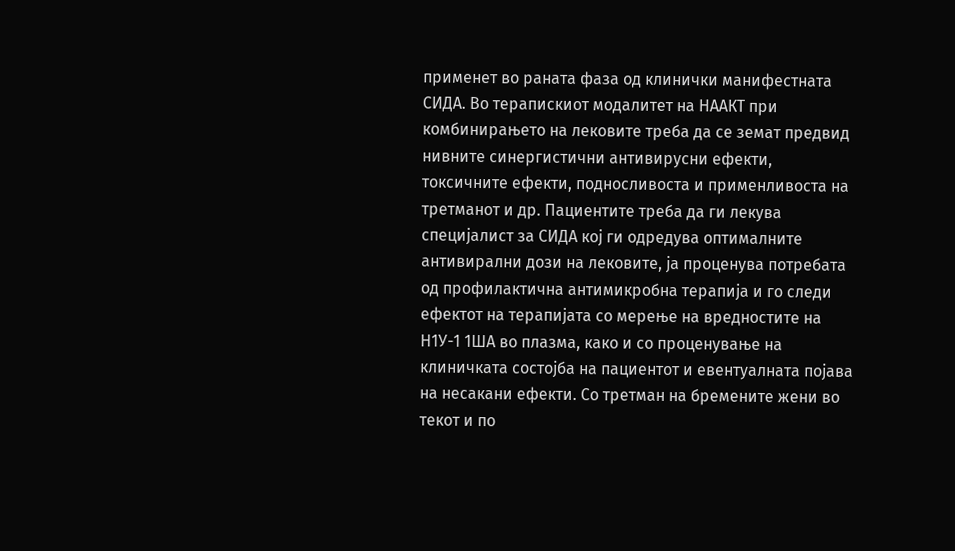применет во раната фаза од клинички манифестната СИДА. Во терапискиот модалитет на НААКТ при комбинирањето на лековите треба да се земат предвид нивните синергистични антивирусни ефекти, токсичните ефекти, подносливоста и применливоста на третманот и др. Пациентите треба да ги лекува специјалист за СИДА кој ги одредува оптималните антивирални дози на лековите, ја проценува потребата од профилактична антимикробна терапија и го следи ефектот на терапијата со мерење на вредностите на Н1У-1 1ША во плазма, како и со проценување на клиничката состојба на пациентот и евентуалната појава на несакани ефекти. Со третман на бремените жени во текот и по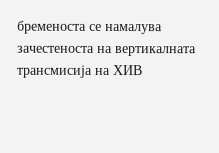бременоста се намалува зачестеноста на вертикалната трансмисија на ХИВ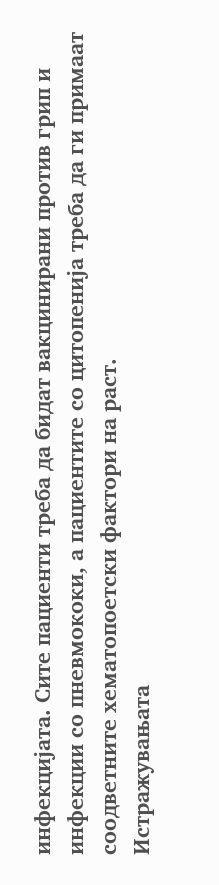инфекцијата. Сите пациенти треба да бидат вакцинирани против грип и инфекции со пневмококи, а пациентите со цитопенија треба да ги примаат соодветните хематопоетски фактори на раст.
Истражувањата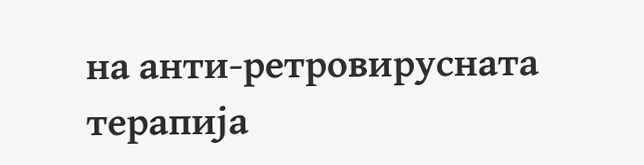на анти-ретровирусната терапија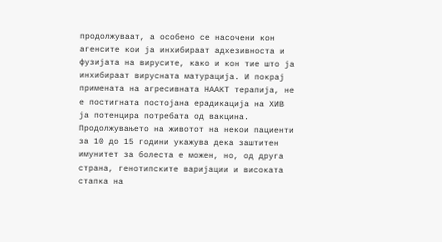продолжуваат, а особено се насочени кон агенсите кои ја инхибираат адхезивноста и фузијата на вирусите, како и кон тие што ја инхибираат вирусната матурација. И покрај примената на агресивната НААКТ терапија, не е постигната постојана ерадикација на ХИВ ја потенцира потребата од вакцина. Продолжувањето на животот на некои пациенти за 10 до 15 години укажува дека заштитен имунитет за болеста е можен, но, од друга страна, генотипските варијации и високата стапка на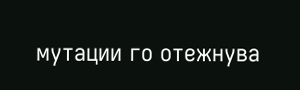мутации го отежнува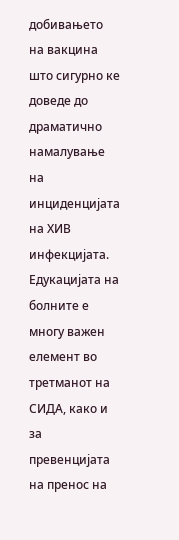добивањето на вакцина што сигурно ке доведе до драматично намалување на инциденцијата на ХИВ инфекцијата.
Едукацијата на болните е многу важен елемент во третманот на СИДА, како и за превенцијата на пренос на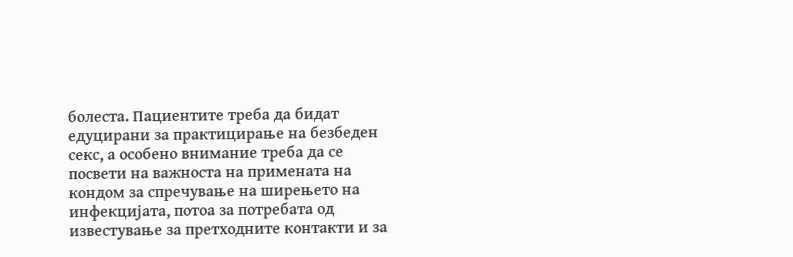болеста. Пациентите треба да бидат едуцирани за практицирање на безбеден секс, а особено внимание треба да се посвети на важноста на примената на кондом за спречување на ширењето на инфекцијата, потоа за потребата од известување за претходните контакти и за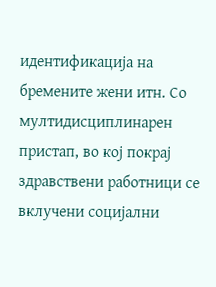идентификација на бремените жени итн. Со мултидисциплинарен пристап, во кој покрај здравствени работници се вклучени социјални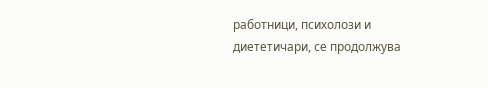работници, психолози и диететичари, се продолжува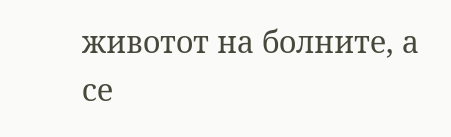животот на болните, а се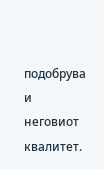подобрува и неговиот квалитет.